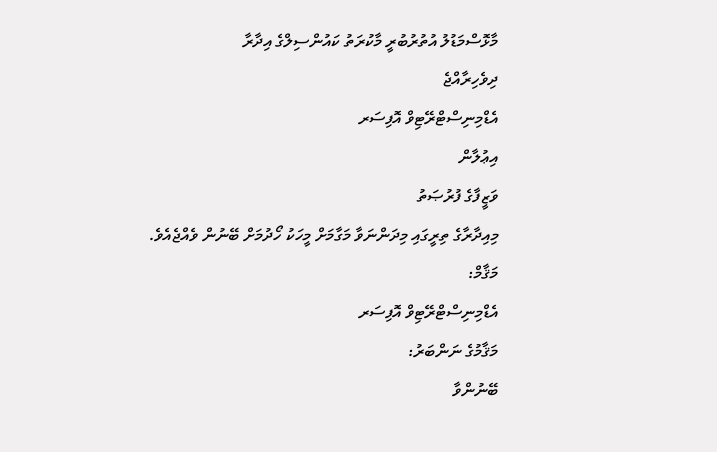މާޅޮސްމަޑުލު އުތުރުބުރީ މާކުރަތު ކައުންސިލްގެ އިދާރާ
ދިވެހިރާއްޖެ
އެޑްމިނިސްޓްރޭޓިވް އޮފިސަރ
އިޢުލާން
ވަޒީފާގެ ފުރުޞަތު
މިއިދާރާގެ ތިރީގައި މިދަންނަވާ މަގާމަށް މީހަކު ހޯދުމަށް ބޭނުން ވެއްޖެއެވެ.
މަޤާމް:
އެޑްމިނިސްޓްރޭޓިވް އޮފިސަރ
މަޤާމުގެ ނަންބަރު:
ބޭނުންވާ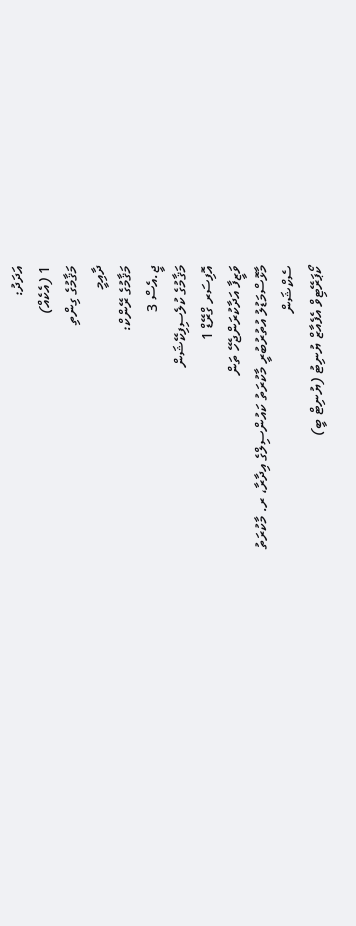އަދަދު:
1 (އެކެއް)
މަޤާމުގެ ގިންތި
ދާއިމީ
މަޤާމުގެ ރޭންކް:
ޖީ.އެސް 3
މަޤާމުގެ ކުލެސިފިކޭޝަން
އޮފިސަރ ގްރޭޑް 1
ވަޒީފާ އަދާކުރަންޖެހޭ ތަން
މާޅޮސްމަޑުލު އުތުރުބުރީ މާކުރަތު ކައުންސިލްގެ އިދާރާ، ރ. މާކުރަތު
ސެކްޝަން
ކޯޕަރޭޓިވް އެފެއާޒް ޔުނިޓު (ޔުނިޓް ބީ)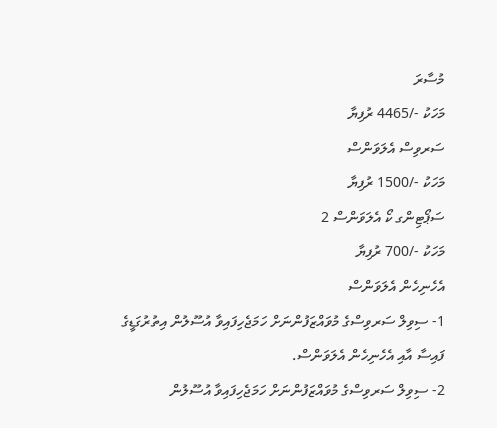މުސާރަ
މަހަކު -/4465 ރުފިޔާ
ސަރވިސް އެލަވަންސް
މަހަކު -/1500 ރުފިޔާ
ސަޕޯޓިންގ ކޯ އެލަވަންސް 2
މަހަކު -/700 ރުފިޔާ
އެހެނިހެން އެލަވަންސް
1- ސިވިލް ސަރވިސްގެ މުވައްޒަފުންނަށް ހަމަޖެހިފައިވާ އުސޫލުން އިތުރުގަޑީގެ ފައިސާ އާއި އެހެނިހެން އެލަވަންސް.
2- ސިވިލް ސަރވިސްގެ މުވައްޒަފުންނަށް ހަމަޖެހިފައިވާ އުސޫލުން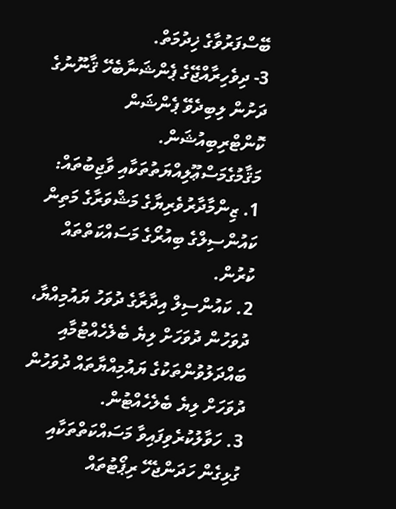ބޭސްފަރުވާގެ ޚިދުމަތް.
3- ދިވެހިރާއްޖޭގެ ޕެންޝަނާބެހޭ ޤާނޫނުގެ ދަށުން ލިބިދެވޭ ޕެންޝަން ކޮންޓްރިބިއުޝަން.
މަޤާމުގެމަސްޢޫލިއްޔަތުތަކާއި ވާޖިބުތައް:
1. ޒިންމާދާރުވެރިޔާގެ މަޝްވަރާގެ މަތިން ކައުންސިލްގެ ބިއުރޯގެ މަސައްކަތްތައް ކުރުން.
2. ކައުންސިލް އިދާރާގެ ދުވަހު ޔައުމިއްޔާ، ދުވަހުން ދުވަހަށް ލިޔެ ބެލެހެއްޓުމާއި ބައްދަލުވުންތަކުގެ ޔައުމިއްޔާތައް ދުވަހުން ދުވަހަށް ލިޔެ ބެލެހެއްޓުން.
3. ހަވާލުކުރެވިފައިވާ މަސައްކަތްތަކާއި ގުޅިގެން ހަދަންޖެހޭ ރިޕޯޓުތައް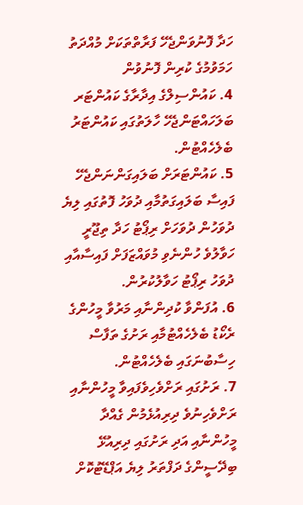ހަދާ ފޮނުވަންޖެހޭ ފަރާތްތަކަށް މުއްދަތު ހަމަވުމުގެ ކުރިން ފޮނުވުން
4. ކައުންސިލްގެ އިދާރާގެ ކައުންޓަރ ބަލަހައްޓަންޖެހޭ ހާލަތުގައި ކައުންޓަރު ބެލެހެއްޓުން.
5. ކައުންޓަރަށް ބަލައިގަންނަންޖެހޭ ފައިސާ ބަލައިގަތުމާއި ދުވަހު ފޮތުގައި ލިޔެ ދުވަހުން ދުވަހަށް ރިޕޯޓު ހަދާ ތިޖޫރީ ހަވާލުވެ ހުންނެވި މުވައްޒަފަށް ފައިސާއާއި ދުވަހު ރިޕޯޓު ހަވާލުކުރުން.
6. އުފަންވާ ކުދިންނާއި މަރުވާ މީހުންގެ ރެކޯޑު ބެލެހެއްޓުމާއި ރަށުގެ ތަފާސް ހިސާބުނަގައި ބެލެހެއްޓުން.
7. ރަށުގައި ރަށްވެހިވެފައިވާ މީހުންނާއި ރަށްވެހިނުވެ ދިރިއުޅެމުން ގެއްދާ މީހުންނާއި އަދި ރަށުގައި ދިރިއުޅޭ ބިދޭސީންގެ ދަފްތަރު ލިޔެ އަޕްޑޭޓުކޮށް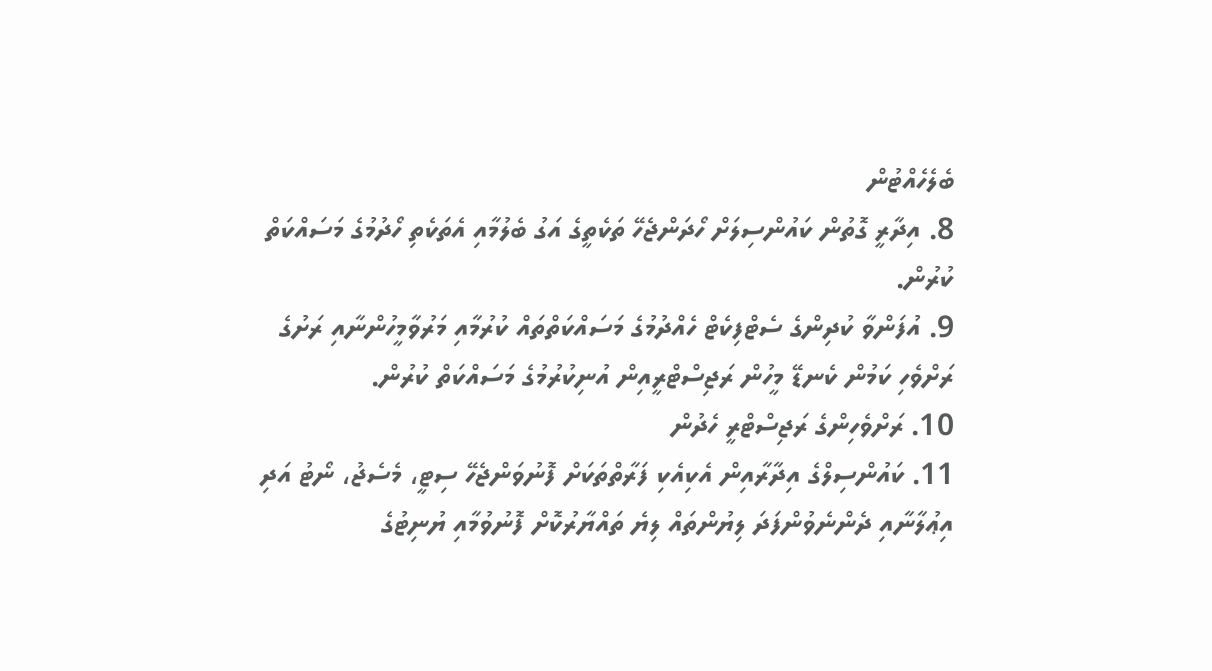ބެލެހެއްޓުން
8. އިދާރީ ގޮތުން ކައުންސިލަށް ހޯދަންޖެހޭ ތަކެތީގެ އަގު ބެލުމާއި އެތަކެތި ހޯދުމުގެ މަސައްކަތް ކުރުން.
9. އުފަންވާ ކުދިންގެ ސެޓްފިކެޓް ހެއްދުމުގެ މަސައްކަތްތައް ކުރުމާއި މަރުވާމީހުންނާއި ރަށުގެ ރަށްވެހި ކަމުން ކެނޑޭ މީހުން ރަޖިސްޓްރީއިން އުނިކުރުމުގެ މަސައްކަތް ކުރުން.
10. ރަށްވެހިންގެ ރަޖިސްޓްރީ ހެދުން
11. ކައުންސިލްގެ އިދާރާއިން އެކިއެކި ފަރާތްތަކަށް ފޮނުވަންޖެހޭ ސިޓީ، މެސެޖު، ނޯޓު އަދި އިޢުލާނާއި ދެންނެވުންފަދަ ލިޔުންތައް ލިޔެ ތައްޔާރުކޮށް ފޮނުވުމާއި ޔުނިޓުގެ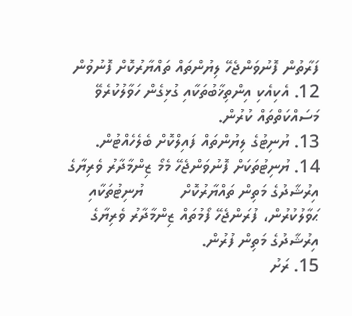ފަރާތުން ފޮނުވަންޖެހޭ ލިޔުންތައް ތައްޔާރުކޮށް ފޮނުވުން
12. އެކިއެކި އިންތިޚާބުތަކާއި ގުޅިގެން ހަވާލުކުރެވޭ މަސައްކަތްތައް ކުރުން.
13. ޔުނިޓުގެ ލިޔުންތައް ފައިލްކޮށް ބެލެހެއްޓުން.
14. ޔުނިޓުތަކަށް ފޮނުވަންޖެހޭ މެމޯ ޒިންމާދާރު ވެރިޔާގެ އިރުޝާދުގެ މަތިން ތައްޔާރުކޮށް        ޔުނިޓުތަކާއި ޙަވާލުކުރުން، ފުރަންޖެހޭ ފޯމުތައް ޒިންމާދާރު ވެރިޔާގެ އިރުޝާދުގެ މަތިން ފުރުން.
15. ރަށު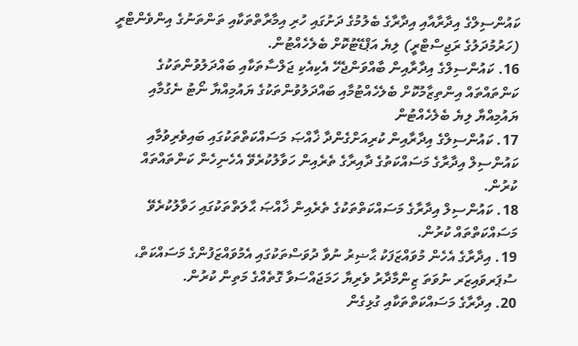ކައުންސިލްގެ އިދާރާއާއި އިދާރާގެ ބެލުމުގެ ދަށުގައި ހުރި އިމާރާތްތަކާއި ތަންތަނުގެ އިންވެންޓްރީ (ހަރުމުދަލުގެ ރަޖިސްޓްރީ) ލިޔެ އަޕްޑޭޓުކޮށް ބެލެހެއްޓުން.
16. ކައުންސިލްގެ އިދާރާއިން ބާއްވަންޖެހޭ އެކިއެކި ޖަލްސާތަކާއި ބައްދަލުވުންތަކުގެ ކަންތައްތައް އިންތިޒާމުކޮށް ބެލެހެއްޓުމާއި ބައްދަލުވުންތަކުގެ ޔައުމިއްޔާ ނޯޓު ނެގުމާއި ޔައުމިއްޔާ ލިޔެ ބެލެހެއްޓުން
17. ކައުންސިލްގެ އިދާރާއިން ކުރިއަށްގެންދާ ޚާއްޞަ މަސައްކަތްތަކުގައި ބައިވެރިވުމާއި ކައުންސިލް އިދާރާގެ މަސައްކަތުގެ ދާއިރާގެ ތެރެއިން ހަވާލުކުރެވޭ އެހެނިހެން ކަންތައްތައް ކުރުން.
18. ކައުންސިލް އިދާރާގެ މަސައްކަތްތަކުގެ ތެރެއިން ޚާއްޞަ ޙާލަތްތަކުގައި ހަވާލުކުރެވޭ މަސައްކަތްތައް ކުރުން.
19. އިދާރާގެ އެހެން މުވައްޒަފަކު ޙާޟިރު ނުވާ ދުވަސްތަކުގައި އެމުވައްޒަފުންގެ މަސައްކަތް، ސުޕަރވައިޒަރ ނުވަތަ ޒިންމާދާރު ވެރިޔާ ހަމަޖައްސަވާ ގޮތެއްގެ މަތިން ކުރުން.
20. އިދާރާގެ މަސައްކަތްތަކާއި ގުޅިގެން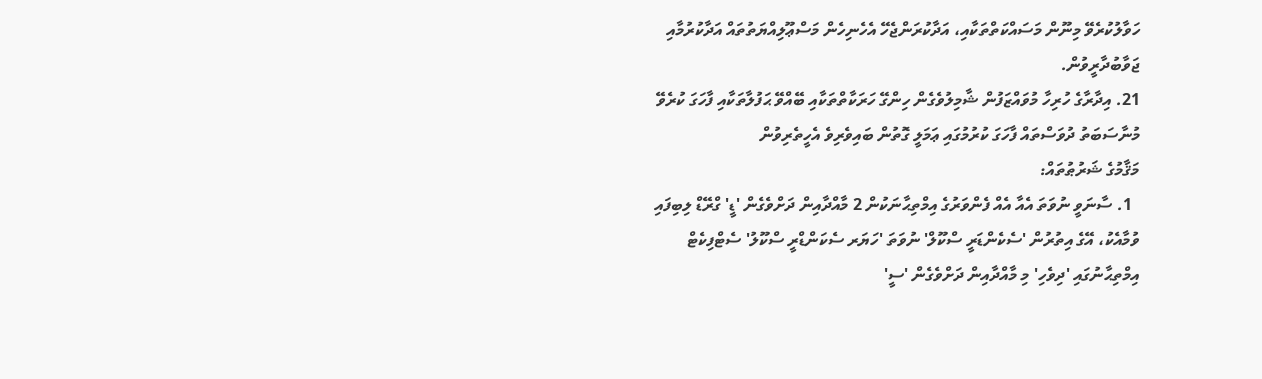ހަވާލުކުރެވޭ މިނޫން މަސައްކަތްތަކާއި، އަދާކުރަންޖެހޭ އެހެނިހެން މަސްޢޫލިއްޔަތުތައް އަދާކުރުމާއި ޖަވާބުދާރީވުން.
21. އިދާރާގެ ހުރިހާ މުވައްޒަފުން ޝާމިލުވެގެން ހިންގޭ ހަރަކާތްތަކާއި ބޭއްވޭ ޙަފުލާތަކާއި ފާހަގަ ކުރެވޭ މުނާސަބަތު ދުވަސްތައް ފާހަގަ ކުރުމުގައި ޢަމަލީ ގޮތުން ބައިވެރިވެ އެހީތެރިވުން
މަޤާމުގެ ޝަރުޠުތައް:
  1. ސާނަވީ ނުވަތަ އެއާ އެއް ފެންވަރުގެ އިމްތިޙާނަކުން 2 މާއްދާއިން ދަށްވެގެން 'ޑީ' ގްރޭޑް ލިބިފައި ވުމާއެކު، އޭގެ އިތުރުން 'ސެކެންޑަރީ ސްކޫލް' ނުވަތަ 'ހަޔަރ ސެކަންޑްރީ ސްކޫލު' ސެޓްފިކެޓް އިމްތިޙާނުގައި 'ދިވެހި' މި މާއްދާއިން ދަށްވެގެން 'ސީ'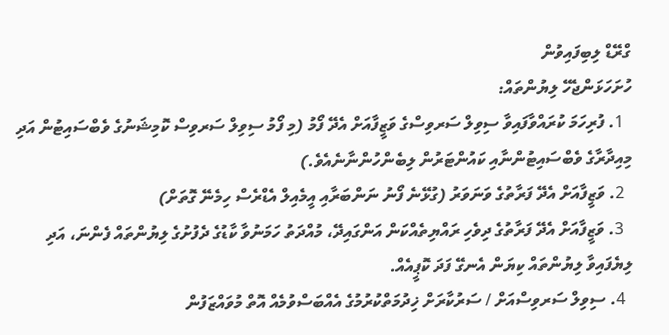ގްރޭޑް ލިބިފައިވުން
ހުށަހަޅަންޖެހޭ ލިޔުންތައް:
  1. ފުރިހަމަ ކުރައްވާފައިވާ ސިވިލް ސަރވިސްގެ ވަޒީފާއަށް އެދޭ ފޯމު (މި ފޯމު ސިވިލް ސަރވިސް ކޮމިޝަނުގެ ވެބްސައިޓުން އަދި މިއިދާރާގެ ވެބްސައިޓުންނާއި ކައުންޓަރުން ލިބެންހުންނާނެއެވެ.)
  2. ވަޒީފާއަށް އެދޭ ފަރާތުގެ ވަނަވަރު (ގުޅޭނެ ފޯނު ނަންބަރާއި އީމެއިލް އެޑްރެސް ހިމެނޭ ގޮތަށް)
  3. ވަޒީފާއަށް އެދޭ ފަރާތުގެ ދިވެހި ރައްޔިތެއްކަން އަންގައިދޭ، މުއްދަތު ހަމަނުވާ ކާޑުގެ ދެފުށުގެ ލިޔުންތައް ފެންނަ، އަދި ލިޔެފައިވާ ލިޔުންތައް ކިޔަން އެނގޭ ފަދަ ކޮޕީއެއް.
  4. ސިވިލް ސަރވިސްއަށް / ސަރުކާރަށް ޚިދުމަތްކުރުމުގެ އެއްބަސްވުމެއް އޮތް މުވައްޒަފުން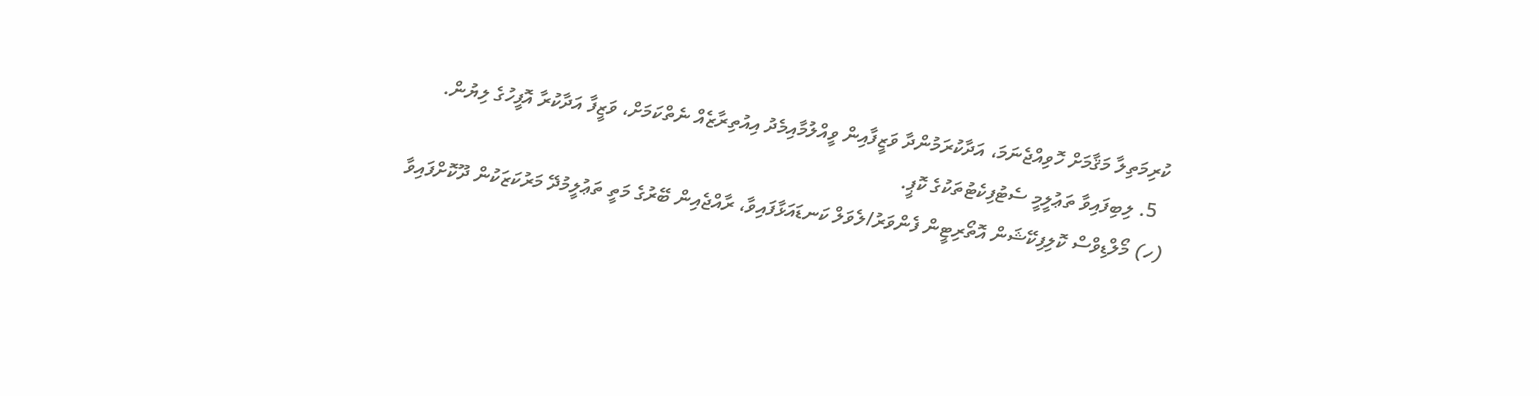ކުރިމަތިލާ މަޤާމަށް ހޮވިއްޖެނަމަ، އަދާކުރަމުންދާ ވަޒީފާއިން ވީއްލުމާއިމެދު އިއުތިރާޒެއް ނެތްކަމަށް، ވަޒީފާ އަދާކުރާ އޮފީހުގެ ލިޔުން.
  5. ލިބިފައިވާ ތަޢުލީމީ ސެޓުފިކެޓުތަކުގެ ކޮޕީ.
(ހ) މޯލްޑިވްސް ކޮލިފިކޭޝަން އޮތޯރިޓީން ފެންވަރު/ލެވަލް ކަނޑައަޅާފައިވާ، ރާއްޖެއިން ބޭރުގެ މަތީ ތަޢުލީމުދޭ މަރުކަޒަކުން ދޫކޮށްފައިވާ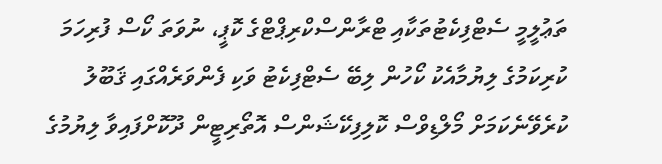ތަޢުލީމީ ސެޓްފިކެޓުތަކާއި ޓްރާންސްކްރިޕްޓްގެ ކޮޕީ، ނުވަތަ ކޯސް ފުރިހަމަ ކުރިކަމުގެ ލިޔުމާއެކު ކޯހުން ލިބޭ ސެޓްފިކެޓު ވަކި ފެންވަރެއްގައި ޤަބޫލު ކުރެވޭނެކަމަށް މޯލްޑިވްސް ކޮލިފިކޭޝަންސް އޮތޯރިޓީން ދޫކޮށްފައިވާ ލިޔުމުގެ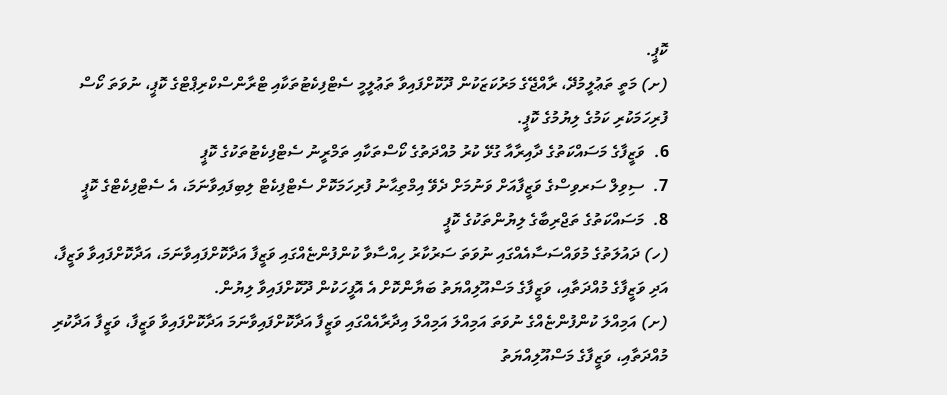ކޮޕީ.
(ށ) މަތީ ތަޢުލީމުދޭ، ރާއްޖޭގެ މަރުކަޒަކުން ދޫކޮށްފައިވާ ތަޢުލީމީ ސެޓްފިކެޓުތަކާއި ޓްރާންސްކްރިޕްޓްގެ ކޮޕީ، ނުވަތަ ކޯސް ފުރިހަމަކުރި ކަމުގެ ލިޔުމުގެ ކޮޕީ.
6.  ވަޒީފާގެ މަސައްކަތުގެ ދާއިރާއާ ގުޅޭ ކުރު މުއްދަތުގެ ކޯސްތަކާއި ތަމްރީނު ސެޓްފިކެޓުތަކުގެ ކޮޕީ
7.  ސިވިލް ސަރވިސްގެ ވަޒީފާއަށް ވަނުމަށް ދެވޭ އިމްތިޙާނު ފުރިހަމަކޮށް ސެޓްފިކެޓް ލިބިފައިވާނަމަ، އެ ސެޓްފިކެޓްގެ ކޮޕީ
8.  މަސައްކަތުގެ ތަޖްރިބާގެ ލިޔުންތަކުގެ ކޮޕީ
(ހ) ދައުލަތުގެ މުވައްސަސާއެއްގައި ނުވަތަ ސަރުކާރު ހިއްސާވާ ކުންފުންޏެއްގައި ވަޒީފާ އަދާކޮށްފައިވާނަމަ، އަދާކޮށްފައިވާ ވަޒީފާ، އަދި ވަޒީފާގެ މުއްދަތާއި، ވަޒީފާގެ މަސްއޫލިއްޔަތު ބަޔާންކޮށް އެ އޮފީހަކުން ދޫކޮށްފައިވާ ލިޔުން.
(ށ) އަމިއްލަ ކުންފުންޏެއްގެ ނުވަތަ އަމިއްލަ އަމިއްލަ އިދާރާއެއްގައި ވަޒީފާ އަދާކޮށްފައިވާނަމަ އަދާކޮށްފައިވާ ވަޒީފާ، ވަޒީފާ އަދާކުރި މުއްދަތާއި، ވަޒީފާގެ މަސްއޫލިއްޔަތު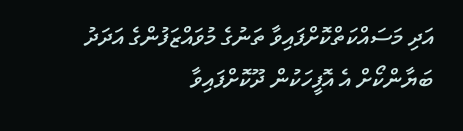އަދި މަސައްކަތްކޮށްފައިވާ ތަނުގެ މުވައްޒަފުންގެ އަދަދު ބަޔާންކޯށް އެ އޮފީހަކުން ދޫކޮށްފައިވާ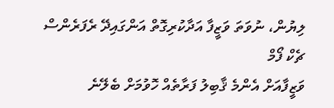ލިޔުން، ނުވަތަ ވަޒީފާ އަދާކުރިގޮތް އަންގައިދޭ ރެފަރެންސް ޗެކް ފޯމް
ވަޒީފާއަށް އެންމެ ޤާބިލު ފަރާތެއް ހޮވުމަށް ބެލޭނެ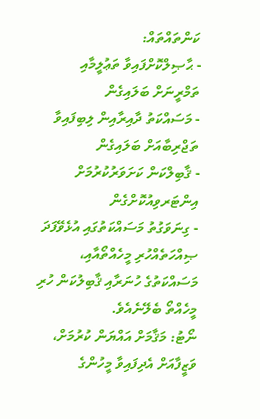ކަންތައްތައް:
- ޙާޞިލްކޮށްފައިވާ ތަޢުލީމާއި ތަމްރީނަށް ބަލައިގެން
- މަސައްކަތު ދާއިރާއިން ލިބިފައިވާ ތަޖްރިބާއަށް ބަލައިގެން
- ޤާބިލްކަން ކަށަވަރުކުރުމަށް އިންޓަރވިއުކޮށްގެން
- ގިނަވަގުތު މަސައްކަތުގައި އުޅެވޭފަދަ ޞިއްހަތެއްހުރި މީހެއްތޯއާއި، މަސައްކަތުގެ ހުނަރާއި ޤާބިލުކަން ހުރި މީހެއްތޯ ބެލޭނެއެވެ.
ނޯޓު: މަޤާމަށް އައްޔަން ކުރުމަށް، ވަޒީފާއަށް އެދިފައިވާ މީހުންގެ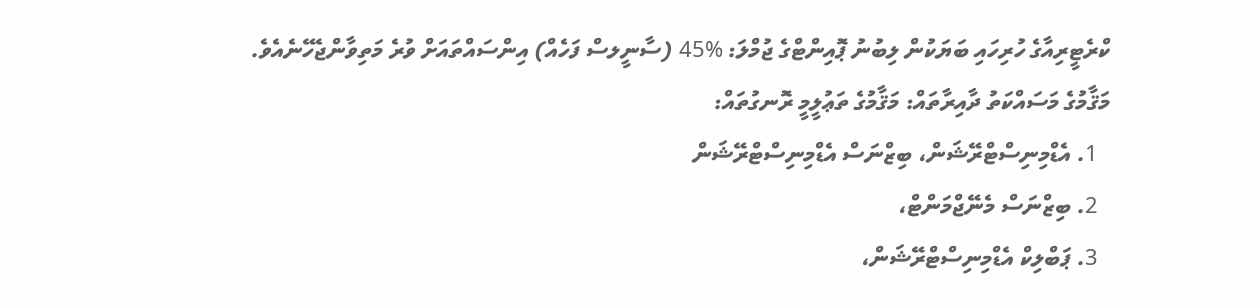ކްރެޓީރިއާގެ ހުރިހައި ބަޔަކުން ލިބުނު ޕޮއިންޓްގެ ޖުމްލަ: %45 (ސާނީލސް ފަހެއް) އިންސައްތައަށް ވުރެ މަތިވާންޖެހޭނެއެވެ.
މަޤާމުގެ މަސައްކަތު ދާއިރާތައް: މަޤާމުގެ ތަޢުލީމީ ރޮނގުތައް:
  1. އެޑްމިނިސްޓްރޭޝަން، ބިޒްނަސް އެޑްމިނިސްޓްރޭޝަން
  2. ބިޒްނަސް މެނޭޖްމަންޓް،
  3. ޕަބްލިކް އެޑްމިނިސްޓްރޭޝަން،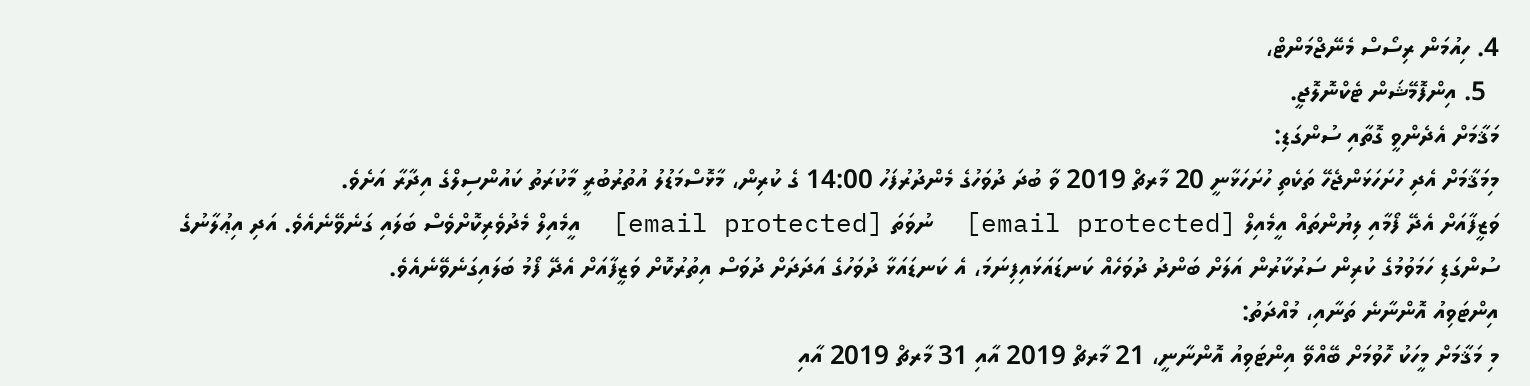4. ހިއުމަން ރިސޯސް މެނޭޖްމަންޓް،
  5. އިންފޮމޭޝަން ޓެކްނޮލޮޖީ.
މަޤާމަށް އެދެންވީ ގޮތާއި ސުންގަޑި:
މިމަޤާމަށް އެދި ހުށަހަޅަންޖެހޭ ތަކެތި ހުށަހަޅާނީ 20 މާރޗް 2019 ވާ ބުދަ ދުވަހުގެ މެންދުރުފަހު 14:00 ގެ ކުރިން، މާޅޮސްމަޑުލު އުތުރުބުރީ މާކުރަތު ކައުންސިލްގެ އިދާރާ އަށެވެ.
ވަޒީފާއަށް އެދޭ ފޯމާއި ލިޔުންތައް އީމެއިލް [email protected]  ނުވަތަ [email protected]  އީމެއިލް މެދުވެރިކޮށްވެސް ބަލައި ގަނެވޭނެއެވެ. އަދި އިޢުލާނުގެ ސުންގަޑި ހަމަވުމުގެ ކުރިން ސަރުކާރުން އަލަށް ބަންދު ދުވަހެއް ކަނޑައަޅައިފިނަމަ، އެ ކަނޑައަޅާ ދުވަހުގެ އަދަދަށް ދުވަސް އިތުރުކޮށް ވަޒީފާއަށް އެދޭ ފޯމު ބަލައިގަނެވޭނެއެވެ.
އިންޓަވިއު އޮންނާނެ ތަނާއި، މުއްދަތު:
މި މަޤާމަށް މީހަކު ހޮވުމަށް ބޭއްވޭ އިންޓަވިއު އޮންނާނީ، 21 މާރޗް 2019 އާއި 31 މާރޗް 2019 އާއި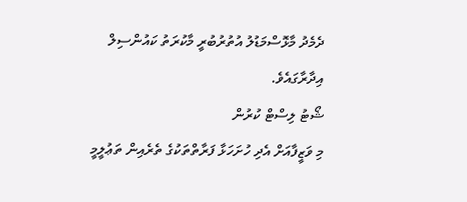ދެމެދު މާޅޮސްމަޑުލު އުތުރުބުރީ މާކުރަތު ކައުންސިލް އިދާރާގައެވެ.
ޝޯޓު ލިސްޓް ކުރުން
މި ވަޒީފާއަށް އެދި ހުށަހަޅާ ފަރާތްތަކުގެ ތެރެއިން ތަޢުލީމީ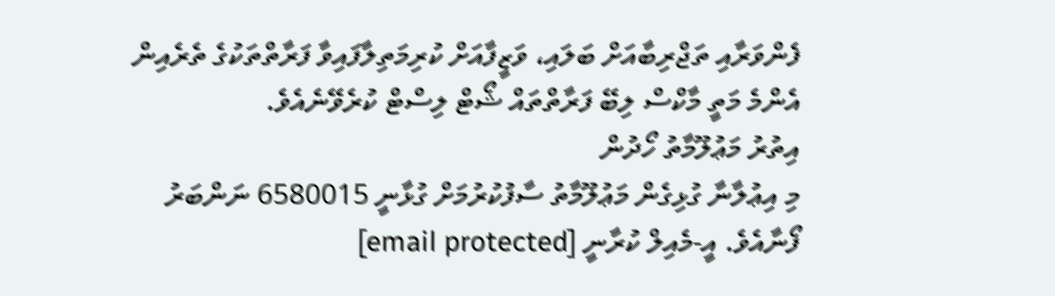ފެންވަރާއި ތަޖްރިބާއަށް ބަލައި، ވަޒީފާއަށް ކުރިމަތިލާފައިވާ ފަރާތްތަކުގެ ތެރެއިން އެންމެ މަތީ މާކްސް ލިބޭ ފަރާތްތައް ޝޯޓް ލިސްޓް ކުރެވޭނެއެވެ.
އިތުރު މަޢުލޫމާތު ހޯދުން
މި އިޢުލާނާ ގުޅިގެން މަޢުލޫމާތު ސާފުކުރުމަށް ގުޅާނީ 6580015 ނަންބަރު ފޯނާއެވެ. އީ-މެއިލް ކުރާނީ [email protected]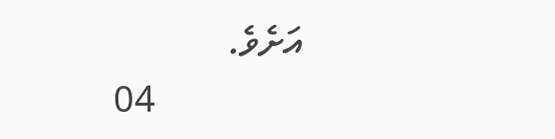އަށެވެ.
                04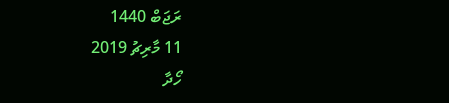ރަޖަބް 1440
11 މާރިޗު 2019
ހޯދާ